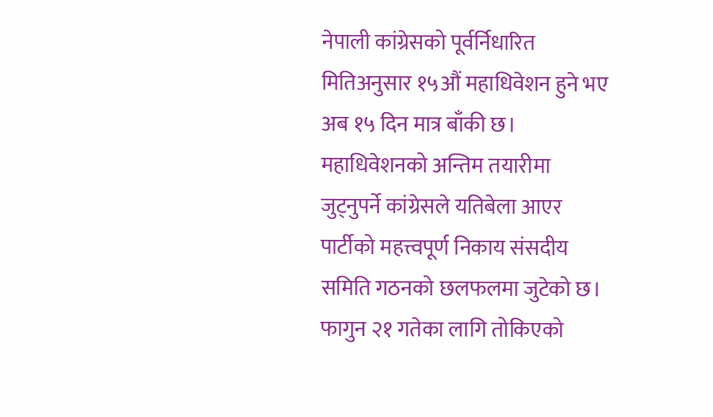नेपाली कांग्रेसको पूर्वर्निधारित मितिअनुसार १५औं महाधिवेशन हुने भए अब १५ दिन मात्र बाँकी छ। महाधिवेशनको अन्तिम तयारीमा जुट्नुपर्ने कांग्रेसले यतिबेला आएर पार्टीको महत्त्वपूर्ण निकाय संसदीय समिति गठनको छलफलमा जुटेको छ।
फागुन २१ गतेका लागि तोकिएको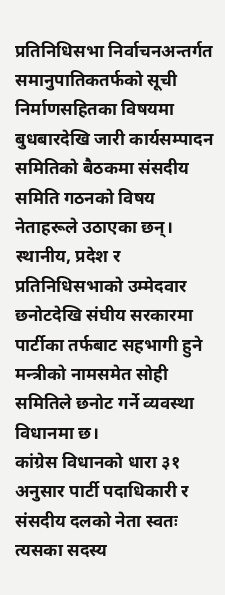प्रतिनिधिसभा निर्वाचनअन्तर्गत समानुपातिकतर्फको सूची निर्माणसहितका विषयमा बुधबारदेखि जारी कार्यसम्पादन समितिको बैठकमा संसदीय समिति गठनको विषय नेताहरूले उठाएका छन्। स्थानीय, प्रदेश र प्रतिनिधिसभाको उम्मेदवार छनोटदेखि संघीय सरकारमा पार्टीका तर्फबाट सहभागी हुने मन्त्रीको नामसमेत सोही समितिले छनोट गर्ने व्यवस्था विधानमा छ।
कांग्रेस विधानको धारा ३१ अनुसार पार्टी पदाधिकारी र संसदीय दलको नेता स्वतः त्यसका सदस्य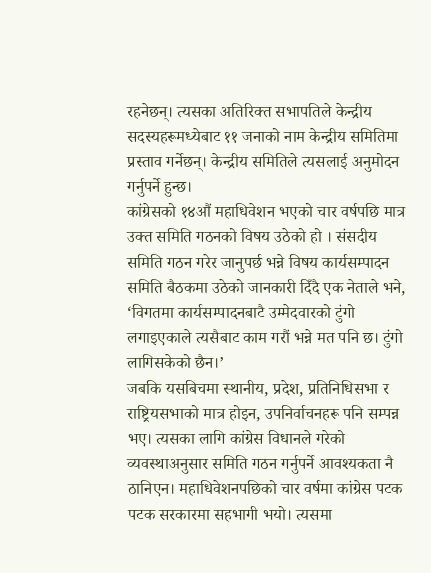रहनेछन्। त्यसका अतिरिक्त सभापतिले केन्द्रीय सदस्यहरूमध्येबाट ११ जनाको नाम केन्द्रीय समितिमा प्रस्ताव गर्नेछन्। केन्द्रीय समितिले त्यसलाई अनुमोदन गर्नुपर्ने हुन्छ।
कांग्रेसको १४औं महाधिवेशन भएको चार वर्षपछि मात्र उक्त समिति गठनको विषय उठेको हो । संसदीय समिति गठन गरेर जानुपर्छ भन्ने विषय कार्यसम्पादन समिति बैठकमा उठेको जानकारी दिँदै एक नेताले भने, ‘विगतमा कार्यसम्पादनबाटै उम्मेदवारको टुंगो लगाइएकाले त्यसैबाट काम गरौं भन्ने मत पनि छ। टुंगो लागिसकेको छैन।’
जबकि यसबिचमा स्थानीय, प्रदेश, प्रतिनिधिसभा र राष्ट्रियसभाको मात्र होइन, उपनिर्वाचनहरू पनि सम्पन्न भए। त्यसका लागि कांग्रेस विधानले गरेको व्यवस्थाअनुसार समिति गठन गर्नुपर्ने आवश्यकता नै ठानिएन। महाधिवेशनपछिको चार वर्षमा कांग्रेस पटक पटक सरकारमा सहभागी भयो। त्यसमा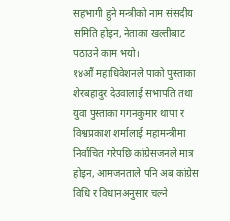सहभागी हुने मन्त्रीको नाम संसदीय समिति होइन, नेताका खल्तीबाट पठाउने काम भयो।
१४औं महाधिवेशनले पाको पुस्ताका शेरबहादुर देउवालाई सभापति तथा युवा पुस्ताका गगनकुमार थापा र विश्वप्रकाश शर्मालाई महामन्त्रीमा निर्वाचित गरेपछि कांग्रेसजनले मात्र होइन, आमजनताले पनि अब कांग्रेस विधि र विधानअनुसार चल्ने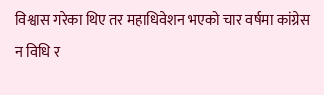विश्वास गरेका थिए तर महाधिवेशन भएको चार वर्षमा कांग्रेस न विधि र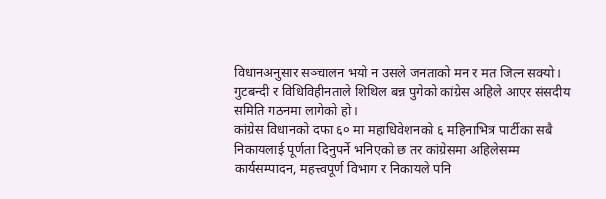विधानअनुसार सञ्चालन भयो न उसले जनताको मन र मत जित्न सक्यो। गुटबन्दी र विधिविहीनताले शिथिल बन्न पुगेको कांग्रेस अहिले आएर संसदीय समिति गठनमा लागेको हो।
कांग्रेस विधानको दफा ६० मा महाधिवेशनको ६ महिनाभित्र पार्टीका सबै निकायलाई पूर्णता दिनुपर्ने भनिएको छ तर कांग्रेसमा अहिलेसम्म कार्यसम्पादन, महत्त्वपूर्ण विभाग र निकायले पनि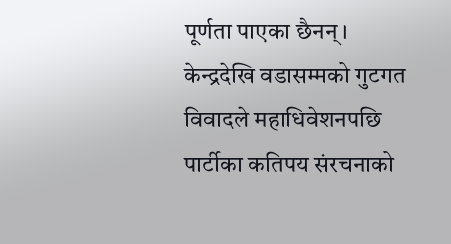पूर्णता पाएका छैनन्। केन्द्रदेखि वडासम्मको गुटगत विवादले महाधिवेशनपछि पार्टीका कतिपय संरचनाको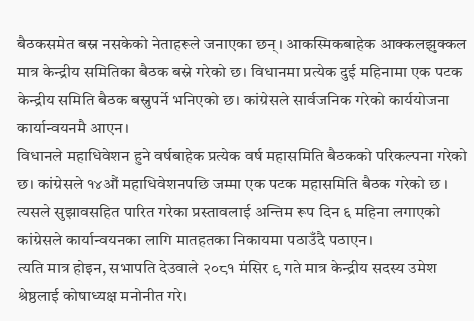बैठकसमेत बस्न नसकेको नेताहरूले जनाएका छन्। आकस्मिकबाहेक आक्कलझुक्कल मात्र केन्द्रीय समितिका बैठक बस्ने गरेको छ। विधानमा प्रत्येक दुई महिनामा एक पटक केन्द्रीय समिति बैठक बस्नुपर्ने भनिएको छ। कांग्रेसले सार्वजनिक गरेको कार्ययोजना कार्यान्वयनमै आएन।
विधानले महाधिवेशन हुने वर्षबाहेक प्रत्येक वर्ष महासमिति बैठकको परिकल्पना गरेको छ। कांग्रेसले १४औं महाधिवेशनपछि जम्मा एक पटक महासमिति बैठक गरेको छ । त्यसले सुझावसहित पारित गरेका प्रस्तावलाई अन्तिम रूप दिन ६ महिना लगाएको कांग्रेसले कार्यान्वयनका लागि मातहतका निकायमा पठाउँदै पठाएन।
त्यति मात्र होइन, सभापति देउवाले २०८१ मंसिर ९ गते मात्र केन्द्रीय सदस्य उमेश श्रेष्ठलाई कोषाध्यक्ष मनोनीत गरे।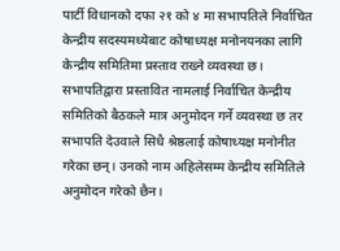पार्टी विधानको दफा २१ को ४ मा सभापतिले निर्वाचित केन्द्रीय सदस्यमध्येबाट कोषाध्यक्ष मनोनयनका लागि केन्द्रीय समितिमा प्रस्ताव राख्ने व्यवस्था छ।
सभापतिद्वारा प्रस्तावित नामलाई निर्वाचित केन्द्रीय समितिको बैठकले मात्र अनुमोदन गर्ने व्यवस्था छ तर सभापति देउवाले सिधै श्रेष्ठलाई कोषाध्यक्ष मनोनीत गरेका छन्। उनको नाम अहिलेसम्म केन्द्रीय समितिले अनुमोदन गरेको छैन।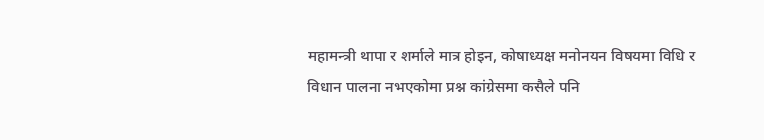महामन्त्री थापा र शर्माले मात्र होइन, कोषाध्यक्ष मनोनयन विषयमा विधि र विधान पालना नभएकोमा प्रश्न कांग्रेसमा कसैले पनि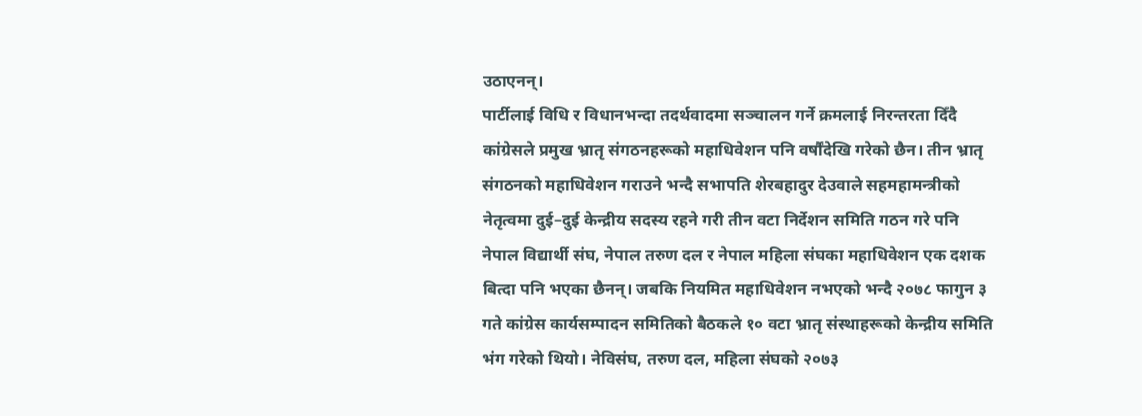उठाएनन्।
पार्टीलाई विधि र विधानभन्दा तदर्थवादमा सञ्चालन गर्ने क्रमलाई निरन्तरता दिँदै कांग्रेसले प्रमुख भ्रातृ संगठनहरूको महाधिवेशन पनि वर्षौंदेखि गरेको छैन। तीन भ्रातृ संगठनको महाधिवेशन गराउने भन्दै सभापति शेरबहादुर देउवाले सहमहामन्त्रीको नेतृत्वमा दुई–दुई केन्द्रीय सदस्य रहने गरी तीन वटा निर्देशन समिति गठन गरे पनि नेपाल विद्यार्थी संघ, नेपाल तरुण दल र नेपाल महिला संघका महाधिवेशन एक दशक बित्दा पनि भएका छैनन्। जबकि नियमित महाधिवेशन नभएको भन्दै २०७८ फागुन ३ गते कांग्रेस कार्यसम्पादन समितिको बैठकले १० वटा भ्रातृ संस्थाहरूको केन्द्रीय समिति भंग गरेको थियो। नेविसंघ, तरुण दल, महिला संघको २०७३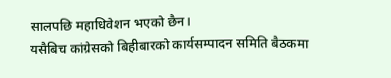सालपछि महाधिवेशन भएको छैन।
यसैबिच कांग्रेसको बिहीबारको कार्यसम्पादन समिति बैठकमा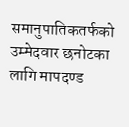समानुपातिकतर्फको उम्मेदवार छनोटका लागि मापदण्ड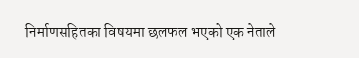निर्माणसहितका विषयमा छलफल भएको एक नेताले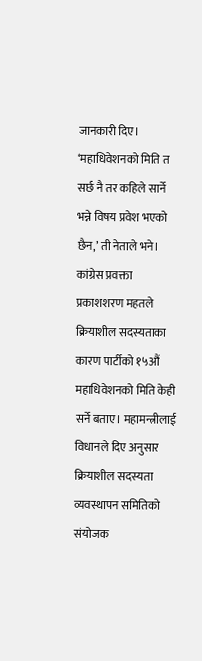जानकारी दिए। ‘महाधिवेशनको मिति त सर्छ नै तर कहिले सार्ने भन्ने विषय प्रवेश भएको छैन,’ ती नेताले भने।
कांग्रेस प्रवक्ता प्रकाशशरण महतले क्रियाशील सदस्यताका कारण पार्टीको १५औं महाधिवेशनको मिति केही सर्ने बताए। महामन्त्रीलाई विधानले दिए अनुसार क्रियाशील सदस्यता व्यवस्थापन समितिको संयोजक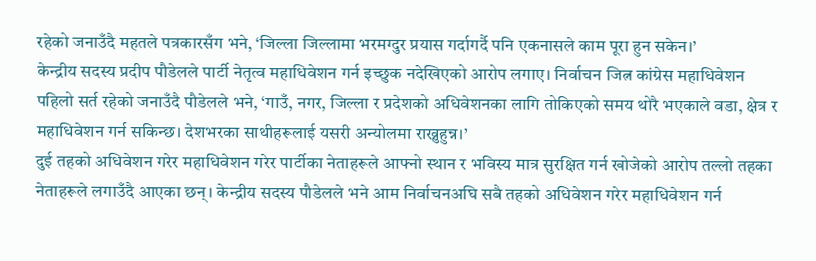रहेको जनाउँदै महतले पत्रकारसँग भने, ‘जिल्ला जिल्लामा भरमग्दुर प्रयास गर्दागर्दै पनि एकनासले काम पूरा हुन सकेन।’
केन्द्रीय सदस्य प्रदीप पौडेलले पार्टी नेतृत्व महाधिवेशन गर्न इच्छुक नदेखिएको आरोप लगाए। निर्वाचन जित्न कांग्रेस महाधिवेशन पहिलो सर्त रहेको जनाउँदै पौडेलले भने, ‘गाउँ, नगर, जिल्ला र प्रदेशको अधिवेशनका लागि तोकिएको समय थोरै भएकाले वडा, क्षेत्र र महाधिवेशन गर्न सकिन्छ। देशभरका साथीहरूलाई यसरी अन्योलमा राख्नुहुन्न।’
दुई तहको अधिवेशन गरेर महाधिवेशन गरेर पार्टीका नेताहरूले आफ्नो स्थान र भविस्य मात्र सुरक्षित गर्न खोजेको आरोप तल्लो तहका नेताहरूले लगाउँदै आएका छन्। केन्द्रीय सदस्य पौडेलले भने आम निर्वाचनअघि सबै तहको अधिवेशन गरेर महाधिवेशन गर्न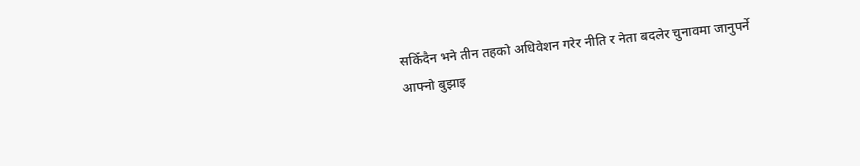सकिँदैन भने तीन तहको अधिवेशन गरेर नीति र नेता बदलेर चुनावमा जानुपर्ने आफ्नो बुझाइ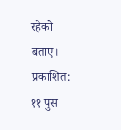रहेको बताए।
प्रकाशित: ११ पुस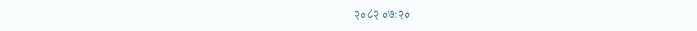२०८२ ०७:२०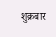शुक्रबार